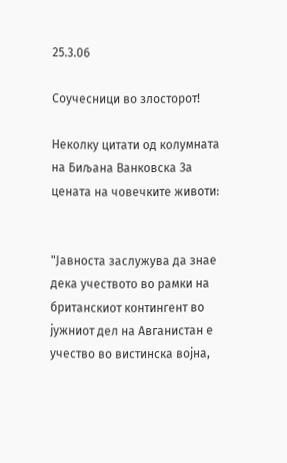25.3.06

Соучесници во злосторот!

Неколку цитати од колумната на Биљана Ванковска За цената на човечките животи:


"Јавноста заслужува да знае дека учеството во рамки на британскиот контингент во јужниот дел на Авганистан е учество во вистинска војна,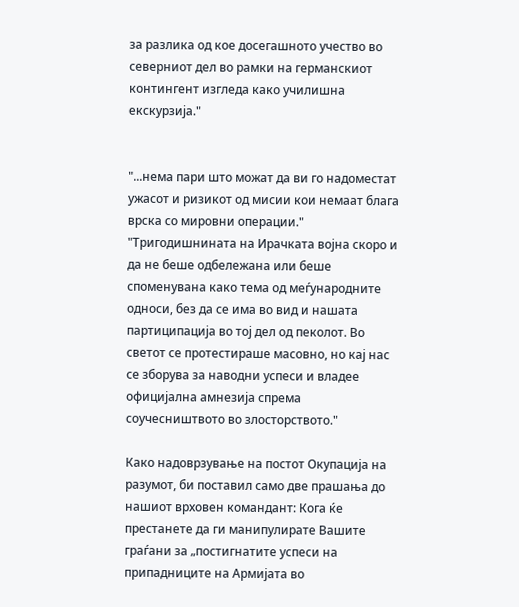за разлика од кое досегашното учество во северниот дел во рамки на германскиот контингент изгледа како училишна екскурзија."


"...нема пари што можат да ви го надоместат ужасот и ризикот од мисии кои немаат блага врска со мировни операции."
"Тригодишнината на Ирачката војна скоро и да не беше одбележана или беше споменувана како тема од меѓународните односи, без да се има во вид и нашата партиципација во тој дел од пеколот. Во светот се протестираше масовно, но кај нас се зборува за наводни успеси и владее официјална амнезија спрема соучесништвото во злосторството."

Како надоврзување на постот Окупација на разумот, би поставил само две прашања до нашиот врховен командант: Кога ќе престанете да ги манипулирате Вашите граѓани за „постигнатите успеси на припадниците на Армијата во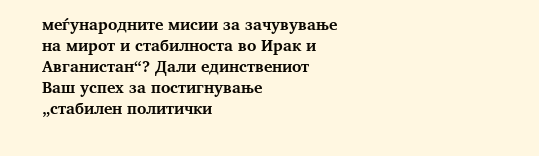меѓународните мисии за зачувување на мирот и стабилноста во Ирак и Авганистан“? Дали единствениот Ваш успех за постигнување „стабилен политички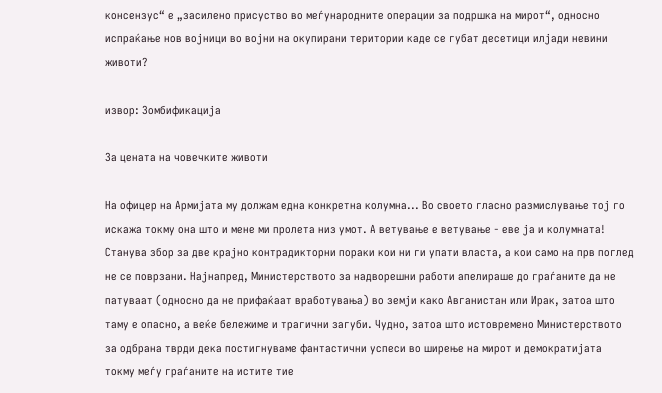консензус“ е „засилено присуство во меѓународните операции за подршка на мирот“, односно испраќање нов војници во војни на окупирани територии каде се губат десетици илјади невини животи?

извор: Зомбификација

За цената на човечките животи

На офицер на Армијата му должам една конкретна колумна... Во своето гласно размислување тој го искажа токму она што и мене ми пролета низ умот. А ветување е ветување - еве ја и колумната! Станува збор за две крајно контрадикторни пораки кои ни ги упати власта, а кои само на прв поглед не се поврзани. Најнапред, Министерството за надворешни работи апелираше до граѓаните да не патуваат (односно да не прифаќаат вработувања) во земји како Авганистан или Ирак, затоа што таму е опасно, а веќе бележиме и трагични загуби. Чудно, затоа што истовремено Министерството за одбрана тврди дека постигнуваме фантастични успеси во ширење на мирот и демократијата токму меѓу граѓаните на истите тие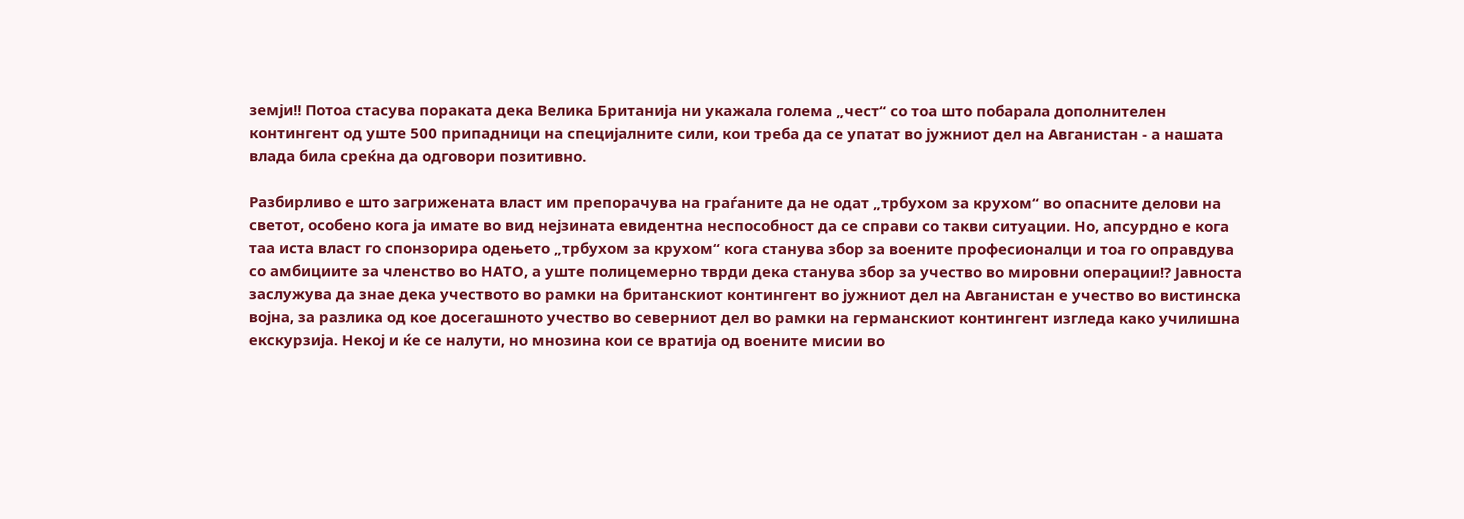земји!! Потоа стасува пораката дека Велика Британија ни укажала голема „чест“ со тоа што побарала дополнителен контингент од уште 500 припадници на специјалните сили, кои треба да се упатат во јужниот дел на Авганистан - а нашата влада била среќна да одговори позитивно.

Разбирливо е што загрижената власт им препорачува на граѓаните да не одат „трбухом за крухом“ во опасните делови на светот, особено кога ја имате во вид нејзината евидентна неспособност да се справи со такви ситуации. Но, апсурдно е кога таа иста власт го спонзорира одењето „трбухом за крухом“ кога станува збор за воените професионалци и тоа го оправдува со амбициите за членство во НАТО, а уште полицемерно тврди дека станува збор за учество во мировни операции!? Јавноста заслужува да знае дека учеството во рамки на британскиот контингент во јужниот дел на Авганистан е учество во вистинска војна, за разлика од кое досегашното учество во северниот дел во рамки на германскиот контингент изгледа како училишна екскурзија. Некој и ќе се налути, но мнозина кои се вратија од воените мисии во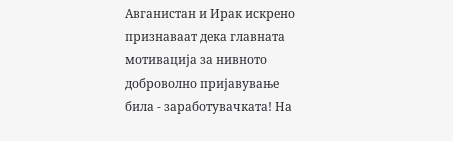Авганистан и Ирак искрено признаваат дека главната мотивација за нивното доброволно пријавување била - заработувачката! На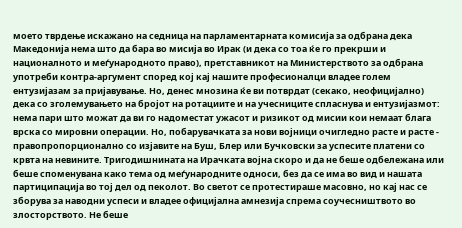моето тврдење искажано на седница на парламентарната комисија за одбрана дека Македонија нема што да бара во мисија во Ирак (и дека со тоа ќе го прекрши и националното и меѓународното право), претставникот на Министерството за одбрана употреби контра-аргумент според кој кај нашите професионалци владее голем ентузијазам за пријавување. Но, денес мнозина ќе ви потврдат (секако, неофицијално) дека со зголемувањето на бројот на ротациите и на учесниците спласнува и ентузијазмот: нема пари што можат да ви го надоместат ужасот и ризикот од мисии кои немаат блага врска со мировни операции. Но, побарувачката за нови војници очигледно расте и расте - правопропорционално со изјавите на Буш, Блер или Бучковски за успесите платени со крвта на невините. Тригодишнината на Ирачката војна скоро и да не беше одбележана или беше споменувана како тема од меѓународните односи, без да се има во вид и нашата партиципација во тој дел од пеколот. Во светот се протестираше масовно, но кај нас се зборува за наводни успеси и владее официјална амнезија спрема соучесништвото во злосторството. Не беше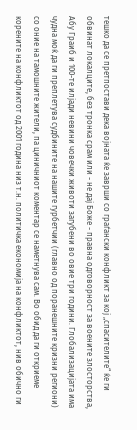тешко да се претпостави дека војната ќе заврши со граѓански конфликт за кој „спасителите“ ќе ги обвинат локалците, без тронка срам или - не дај Боже - правна одговорност за воените злосторства, Абу Граиб и 100-те илјади невини човечки животи загубени во овие три години. Глобализацијата има чудна моќ да ги преплетува судбините на нашите гурбетчии (главно од поранешните кризни региони) со оние на тамошните жители, па циничниот коментар се наметнува сам. Во обид да ги откриеме корените на конфликтот од 2001 година низ т.н. политичка економија на конфликтот, нив обично ги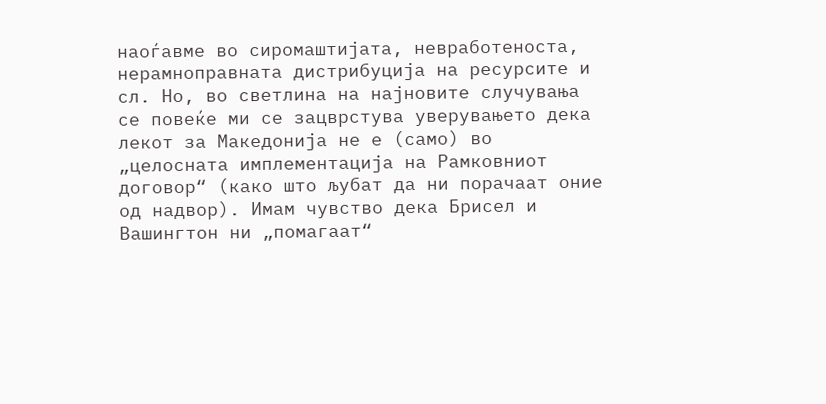наоѓавме во сиромаштијата, невработеноста, нерамноправната дистрибуција на ресурсите и сл. Но, во светлина на најновите случувања се повеќе ми се зацврстува уверувањето дека лекот за Македонија не е (само) во „целосната имплементација на Рамковниот договор“ (како што љубат да ни порачаат оние од надвор). Имам чувство дека Брисел и Вашингтон ни „помагаат“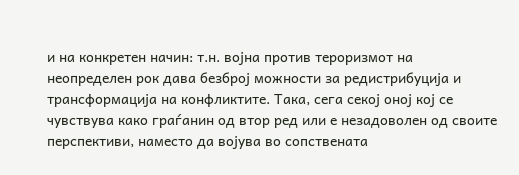и на конкретен начин: т.н. војна против тероризмот на неопределен рок дава безброј можности за редистрибуција и трансформација на конфликтите. Така, сега секој оној кој се чувствува како граѓанин од втор ред или е незадоволен од своите перспективи, наместо да војува во сопствената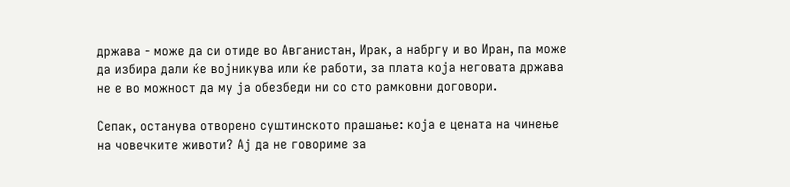држава - може да си отиде во Авганистан, Ирак, а набргу и во Иран, па може да избира дали ќе војникува или ќе работи, за плата која неговата држава не е во можност да му ја обезбеди ни со сто рамковни договори.

Сепак, останува отворено суштинското прашање: која е цената на чинење на човечките животи? Ај да не говориме за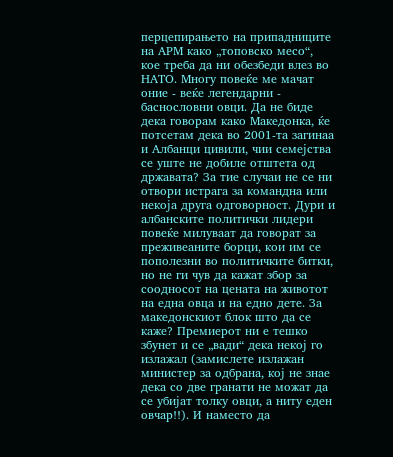перцепирањето на припадниците на АРМ како „топовско месо“, кое треба да ни обезбеди влез во НАТО. Многу повеќе ме мачат оние - веќе легендарни - баснословни овци. Да не биде дека говорам како Македонка, ќе потсетам дека во 2001-та загинаа и Албанци цивили, чии семејства се уште не добиле отштета од државата? За тие случаи не се ни отвори истрага за командна или некоја друга одговорност. Дури и албанските политички лидери повеќе милуваат да говорат за преживеаните борци, кои им се пополезни во политичките битки, но не ги чув да кажат збор за соодносот на цената на животот на една овца и на едно дете. За македонскиот блок што да се каже? Премиерот ни е тешко збунет и се „вади“ дека некој го излажал (замислете излажан министер за одбрана, кој не знае дека со две гранати не можат да се убијат толку овци, а ниту еден овчар!!). И наместо да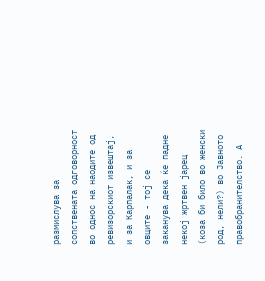размислува за сопствената одговорност во однос на наодите од ревизорскиот извештај, и за Карпалак, и за овците - тој се заканува дека ќе падне некој жртвен јарец (коза би било во женски род, нели?) во Јавното правобранителство. А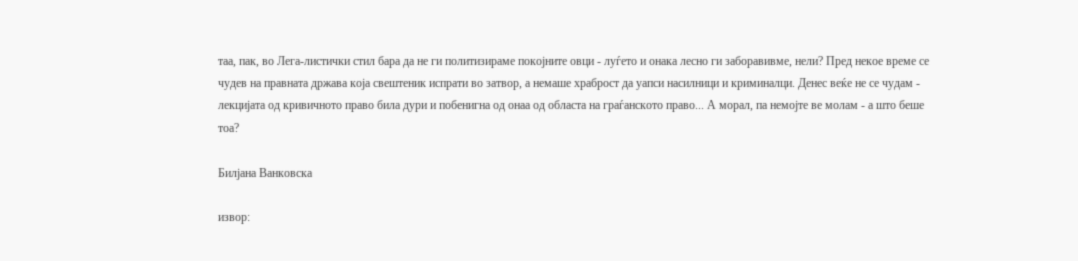таа, пак, во Лега-листички стил бара да не ги политизираме покојните овци - луѓето и онака лесно ги заборавивме, нели? Пред некое време се чудев на правната држава која свештеник испрати во затвор, а немаше храброст да уапси насилници и криминалци. Денес веќе не се чудам - лекцијата од кривичното право била дури и побенигна од онаа од областа на граѓанското право... А морал, па немојте ве молам - а што беше тоа?

Билјана Ванковска

извор: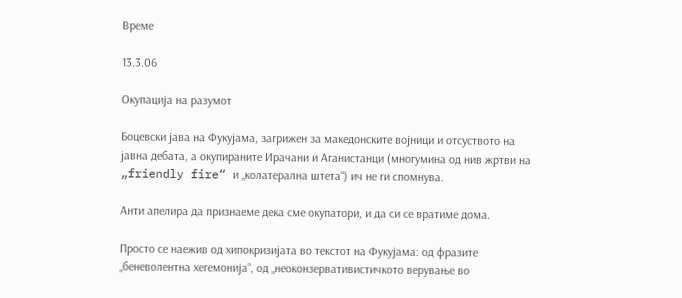Време

13.3.06

Окупација на разумот

Боцевски јава на Фукујама, загрижен за македонските војници и отсуството на јавна дебата, а окупираните Ирачани и Аганистанци (многумина од нив жртви на „friendly fire“ и „колатерална штета“) ич не ги спомнува.

Анти апелира да признаеме дека сме окупатори, и да си се вратиме дома.

Просто се наежив од хипокризијата во текстот на Фукујама: од фразите „беневолентна хегемонија“, од „неоконзервативистичкото верување во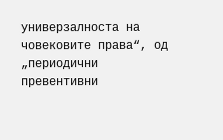универзалноста на човековите права“, од „периодични превентивни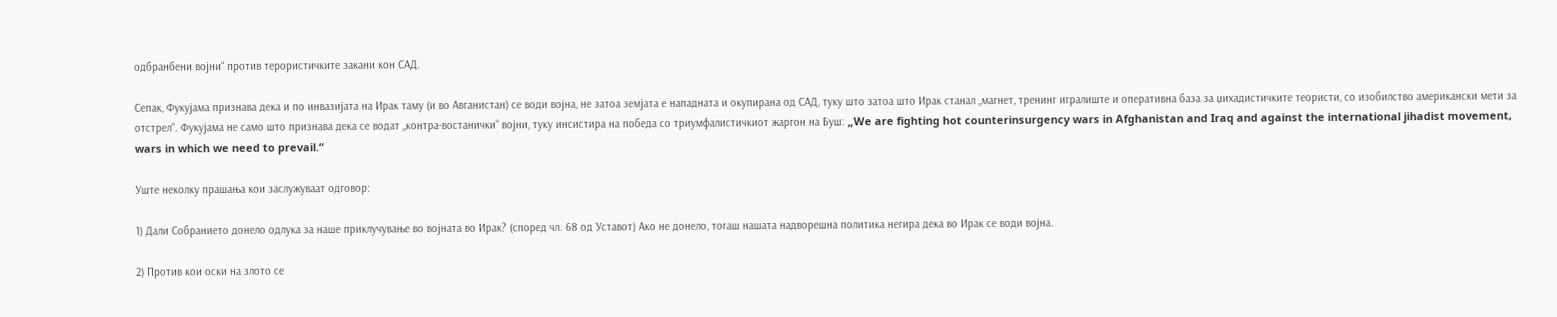одбранбени војни“ против терористичките закани кон САД.

Сепак, Фукујама признава дека и по инвазијата на Ирак таму (и во Авганистан) се води војна, не затоа земјата е нападната и окупирана од САД, туку што затоа што Ирак станал „магнет, тренинг игралиште и оперативна база за џихадистичките теористи, со изобилство американски мети за отстрел“. Фукујама не само што признава дека се водат „контра-востанички“ војни, туку инсистира на победа со триумфалистичкиот жаргон на Буш: „We are fighting hot counterinsurgency wars in Afghanistan and Iraq and against the international jihadist movement, wars in which we need to prevail.“

Уште неколку прашања кои заслужуваат одговор:

1) Дали Собранието донело одлука за наше приклучување во војната во Ирак? (според чл. 68 од Уставот) Ако не донело, тогаш нашата надворешна политика негира дека во Ирак се води војна.

2) Против кои оски на злото се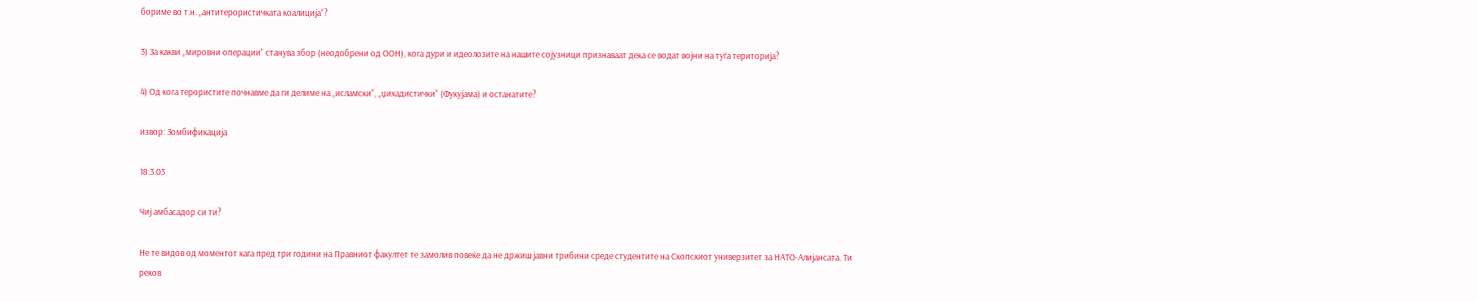бориме во т.н. „антитерористичката коалиција“?

3) За какви „мировни операции“ станува збор (неодобрени од ООН), кога дури и идеолозите на нашите сојузници признаваат дека се водат војни на туѓа територија?

4) Од кога терористите почнавме да ги делиме на „исламски“, „џихадистички“ (Фукујама) и останатите?

извор: Зомбификација

18.3.03

Чиј амбасадор си ти?

Не те видов од моментот кага пред три години на Правниот факултет те замолив повеќе да не држиш јавни трибини среде студентите на Скопскиот универзитет за НАТО-Алијансата. Ти реков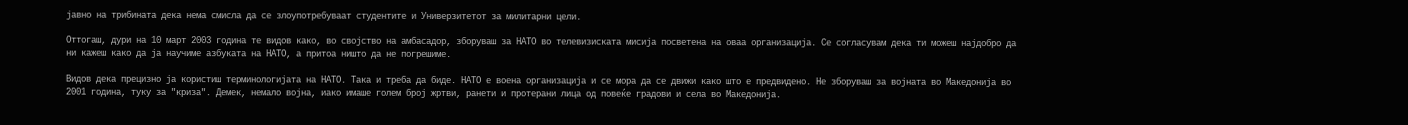јавно на трибината дека нема смисла да се злоупотребуваат студентите и Универзитетот за милитарни цели.

Оттогаш, дури на 10 март 2003 година те видов како, во својство на амбасадор, зборуваш за НАТО во телевизиската мисија посветена на оваа организација. Се согласувам дека ти можеш најдобро да ни кажеш како да ја научиме азбуката на НАТО, а притоа ништо да не погрешиме.

Видов дека прецизно ја користиш терминологијата на НАТО. Така и треба да биде. НАТО е воена организација и се мора да се движи како што е предвидено. Не зборуваш за војната во Македонија во 2001 година, туку за "криза". Демек, немало војна, иако имаше голем број жртви, ранети и протерани лица од повеќе градови и села во Македонија.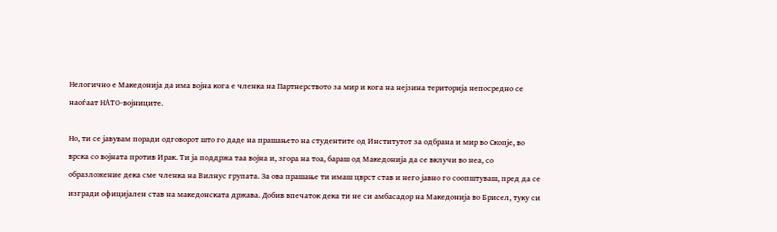Нелогично е Македонија да има војна кога е членка на Партнерството за мир и кога на нејзина територија непосредно се наоѓаат НАТО-војниците.

Но, ти се јавувам поради одговорот што го даде на прашањето на студентите од Институтот за одбрана и мир во Скопје, во врска со војната против Ирак. Ти ја поддржа таа војна и, згора на тоа, бараш од Македонија да се вклучи во неа, со образложение дека сме членка на Вилнус групата. За ова прашање ти имаш цврст став и него јавно го соопштуваш, пред да се изгради официјален став на македонската држава. Добив впечаток дека ти не си амбасадор на Македонија во Брисел, туку си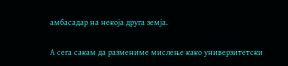амбасадар на некоја друга земја.

А сега сакам да размениме мислење како универзитетски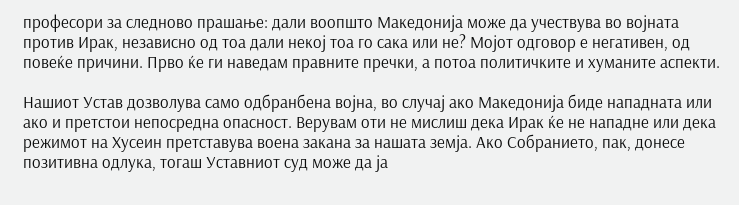професори за следново прашање: дали воопшто Македонија може да учествува во војната против Ирак, независно од тоа дали некој тоа го сака или не? Мојот одговор е негативен, од повеќе причини. Прво ќе ги наведам правните пречки, а потоа политичките и хуманите аспекти.

Нашиот Устав дозволува само одбранбена војна, во случај ако Македонија биде нападната или ако и претстои непосредна опасност. Верувам оти не мислиш дека Ирак ќе не нападне или дека режимот на Хусеин претставува воена закана за нашата земја. Ако Собранието, пак, донесе позитивна одлука, тогаш Уставниот суд може да ја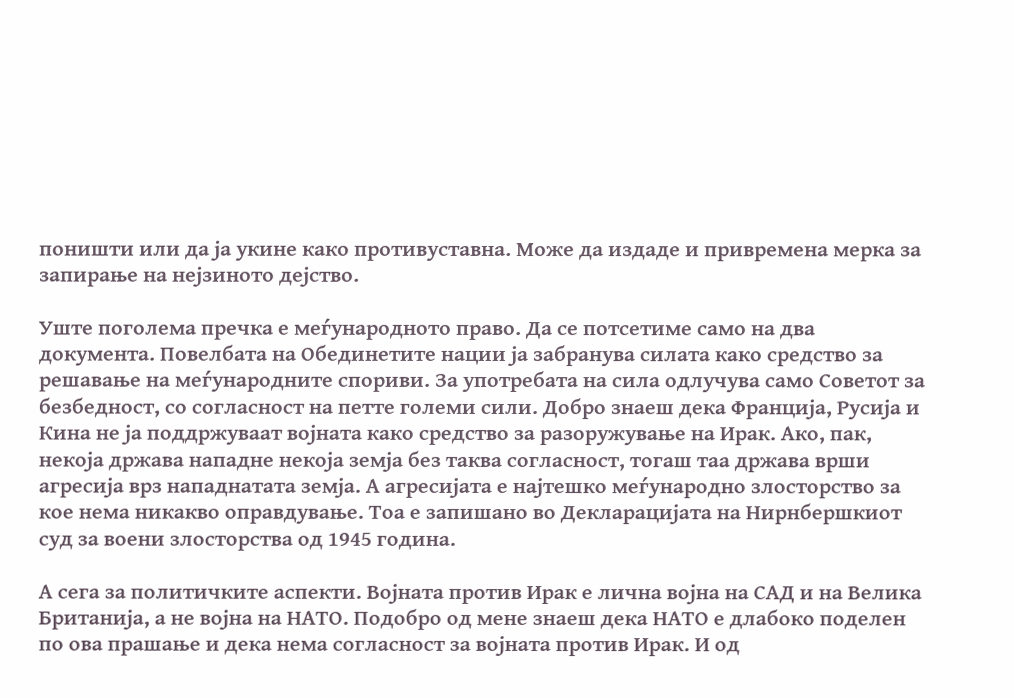поништи или да ја укине како противуставна. Може да издаде и привремена мерка за запирање на нејзиното дејство.

Уште поголема пречка е меѓународното право. Да се потсетиме само на два документа. Повелбата на Обединетите нации ја забранува силата како средство за решавање на меѓународните спориви. За употребата на сила одлучува само Советот за безбедност, со согласност на петте големи сили. Добро знаеш дека Франција, Русија и Кина не ја поддржуваат војната како средство за разоружување на Ирак. Ако, пак, некоја држава нападне некоја земја без таква согласност, тогаш таа држава врши агресија врз нападнатата земја. А агресијата е најтешко меѓународно злосторство за кое нема никакво оправдување. Тоа е запишано во Декларацијата на Нирнбершкиот суд за воени злосторства од 1945 година.

А сега за политичките аспекти. Војната против Ирак е лична војна на САД и на Велика Британија, а не војна на НАТО. Подобро од мене знаеш дека НАТО е длабоко поделен по ова прашање и дека нема согласност за војната против Ирак. И од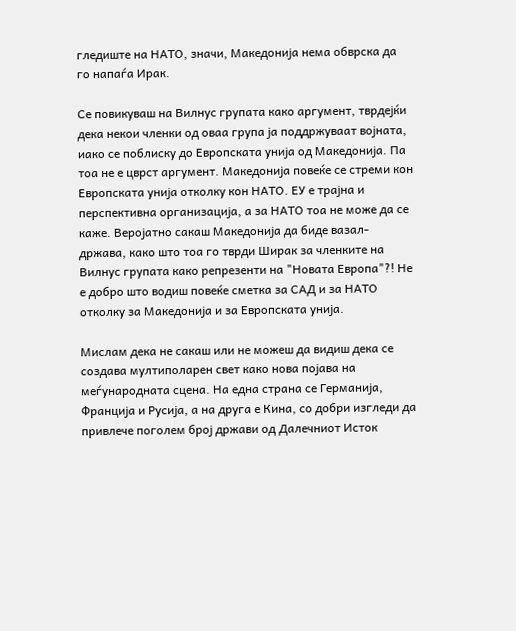гледиште на НАТО, значи, Македонија нема обврска да го напаѓа Ирак.

Се повикуваш на Вилнус групата како аргумент, тврдејќи дека некои членки од оваа група ја поддржуваат војната, иако се поблиску до Европската унија од Македонија. Па тоа не е цврст аргумент. Македонија повеќе се стреми кон Европската унија отколку кон НАТО. ЕУ е трајна и перспективна организација, а за НАТО тоа не може да се каже. Веројатно сакаш Македонија да биде вазал-држава, како што тоа го тврди Ширак за членките на Вилнус групата како репрезенти на "Новата Европа"?! Не е добро што водиш повеќе сметка за САД и за НАТО отколку за Македонија и за Европската унија.

Мислам дека не сакаш или не можеш да видиш дека се создава мултиполарен свет како нова појава на меѓународната сцена. На една страна се Германија, Франција и Русија, а на друга е Кина, со добри изгледи да привлече поголем број држави од Далечниот Исток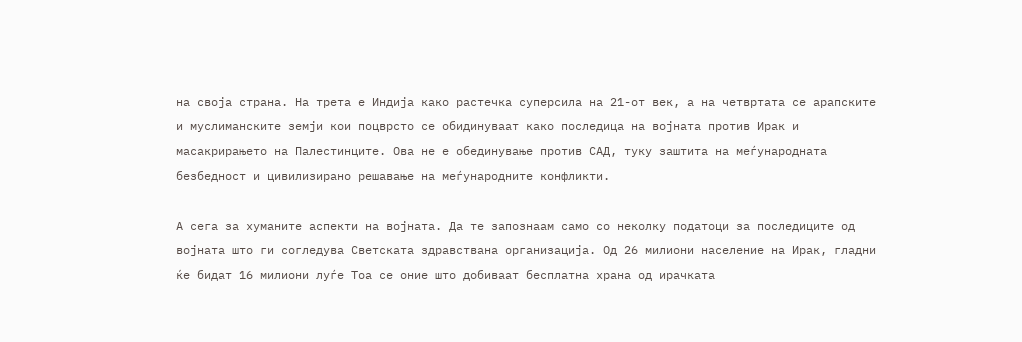на своја страна. На трета е Индија како растечка суперсила на 21-от век, а на четвртата се арапските и муслиманските земји кои поцврсто се обидинуваат како последица на војната против Ирак и масакрирањето на Палестинците. Ова не е обединување против САД, туку заштита на меѓународната безбедност и цивилизирано решавање на меѓународните конфликти.

А сега за хуманите аспекти на војната. Да те запознаам само со неколку податоци за последиците од војната што ги согледува Светската здравствана организација. Од 26 милиони население на Ирак, гладни ќе бидат 16 милиони луѓе Тоа се оние што добиваат бесплатна храна од ирачката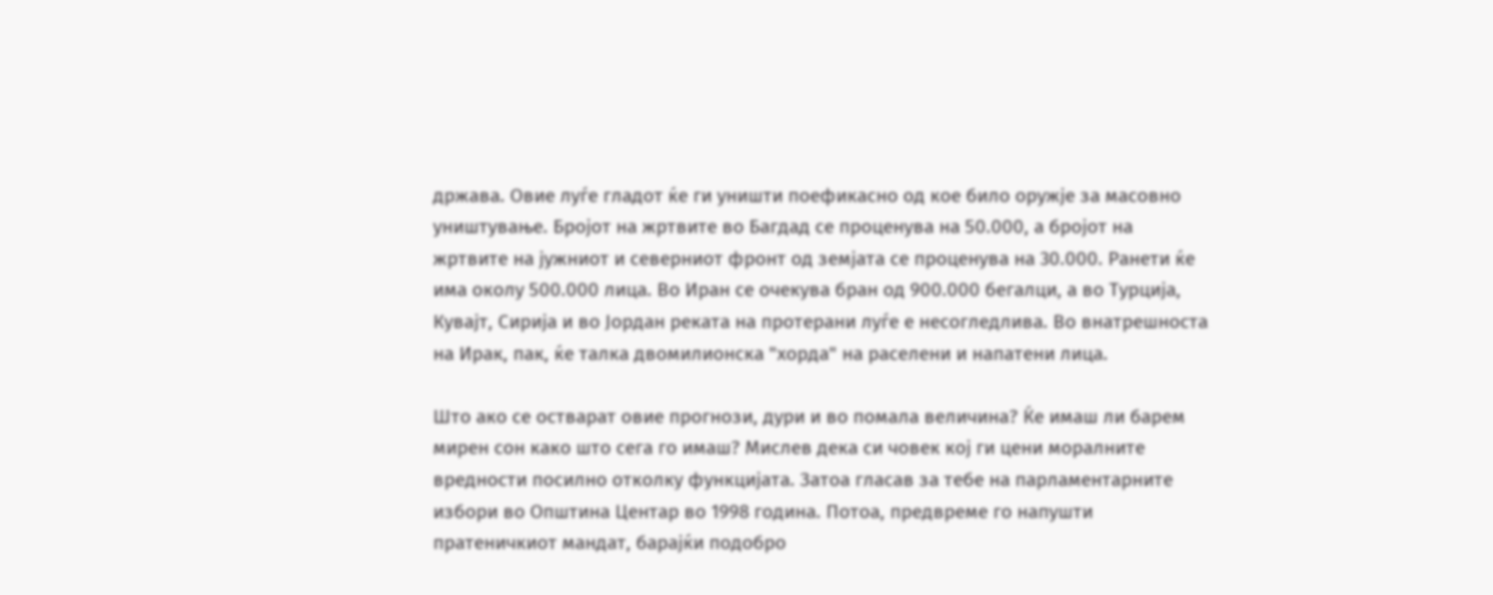држава. Овие луѓе гладот ќе ги уништи поефикасно од кое било оружје за масовно уништување. Бројот на жртвите во Багдад се проценува на 50.000, а бројот на жртвите на јужниот и северниот фронт од земјата се проценува на 30.000. Ранети ќе има околу 500.000 лица. Во Иран се очекува бран од 900.000 бегалци, а во Турција, Кувајт, Сирија и во Јордан реката на протерани луѓе е несогледлива. Во внатрешноста на Ирак, пак, ќе талка двомилионска "хорда" на раселени и напатени лица.

Што ако се остварат овие прогнози, дури и во помала величина? Ќе имаш ли барем мирен сон како што сега го имаш? Мислев дека си човек кој ги цени моралните вредности посилно отколку функцијата. Затоа гласав за тебе на парламентарните избори во Општина Центар во 1998 година. Потоа, предвреме го напушти пратеничкиот мандат, барајќи подобро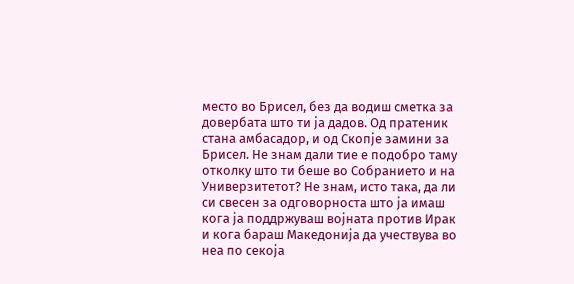место во Брисел, без да водиш сметка за довербата што ти ја дадов. Од пратеник стана амбасадор, и од Скопје замини за Брисел. Не знам дали тие е подобро таму отколку што ти беше во Собранието и на Универзитетот? Не знам, исто така, да ли си свесен за одговорноста што ја имаш кога ја поддржуваш војната против Ирак и кога бараш Македонија да учествува во неа по секоја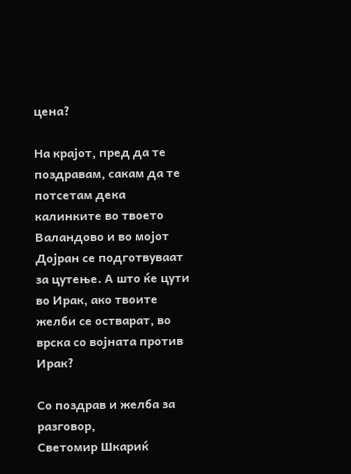цена?

На крајот, пред да те поздравам, сакам да те потсетам дека калинките во твоето Валандово и во мојот Дојран се подготвуваат за цутење. А што ќе цути во Ирак, ако твоите желби се остварат, во врска со војната против Ирак?

Со поздрав и желба за разговор,
Светомир Шкариќ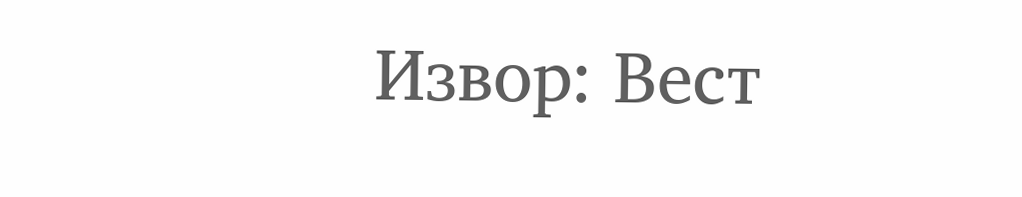Извор: Вест